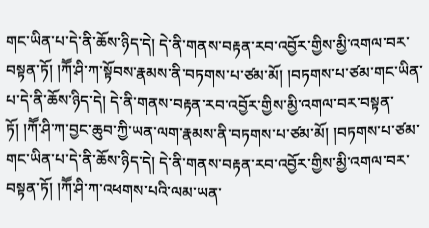གང་ཡིན་པ་དེ་ནི་ཆོས་ཉིད་དེ། དེ་ནི་གནས་བརྟན་རབ་འབྱོར་གྱིས་མྱི་འགལ་བར་བསྟན་ཏོ། །ཀཽ་ཤི་ཀ་སྟོབས་རྣམས་ནི་བཏགས་པ་ཙམ་མོ། །བཏགས་པ་ཙམ་གང་ཡིན་པ་དེ་ནི་ཆོས་ཉིད་དེ། དེ་ནི་གནས་བརྟན་རབ་འབྱོར་གྱིས་མྱི་འགལ་བར་བསྟན་ཏོ། །ཀཽ་ཤི་ཀ་བྱང་ཆུབ་ཀྱི་ཡན་ལག་རྣམས་ནི་བཏགས་པ་ཙམ་མོ། །བཏགས་པ་ཙམ་གང་ཡིན་པ་དེ་ནི་ཆོས་ཉིད་དེ། དེ་ནི་གནས་བརྟན་རབ་འབྱོར་གྱིས་མྱི་འགལ་བར་བསྟན་ཏོ། །ཀཽ་ཤི་ཀ་འཕགས་པའི་ལམ་ཡན་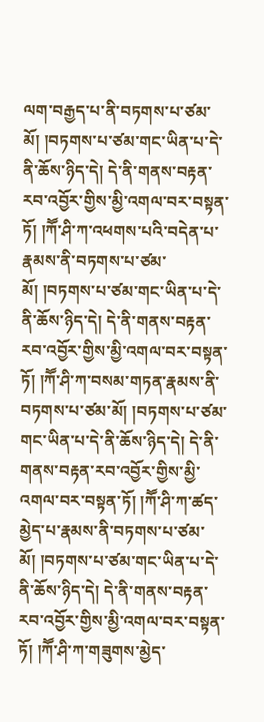ལག་བརྒྱད་པ་ནི་བཏགས་པ་ཙམ་མོ། །བཏགས་པ་ཙམ་གང་ཡིན་པ་དེ་ནི་ཆོས་ཉིད་དེ། དེ་ནི་གནས་བརྟན་རབ་འབྱོར་གྱིས་མྱི་འགལ་བར་བསྟན་ཏོ། །ཀཽ་ཤི་ཀ་འཕགས་པའི་བདེན་པ་རྣམས་ནི་བཏགས་པ་ཙམ་མོ། །བཏགས་པ་ཙམ་གང་ཡིན་པ་དེ་ནི་ཆོས་ཉིད་དེ། དེ་ནི་གནས་བརྟན་རབ་འབྱོར་གྱིས་མྱི་འགལ་བར་བསྟན་ཏོ། །ཀཽ་ཤི་ཀ་བསམ་གཏན་རྣམས་ནི་བཏགས་པ་ཙམ་མོ། །བཏགས་པ་ཙམ་གང་ཡིན་པ་དེ་ནི་ཆོས་ཉིད་དེ། དེ་ནི་གནས་བརྟན་རབ་འབྱོར་གྱིས་མྱི་འགལ་བར་བསྟན་ཏོ། །ཀཽ་ཤི་ཀ་ཚད་མྱེད་པ་རྣམས་ནི་བཏགས་པ་ཙམ་མོ། །བཏགས་པ་ཙམ་གང་ཡིན་པ་དེ་ནི་ཆོས་ཉིད་དེ། དེ་ནི་གནས་བརྟན་རབ་འབྱོར་གྱིས་མྱི་འགལ་བར་བསྟན་ཏོ། །ཀཽ་ཤི་ཀ་གཟུགས་མྱེད་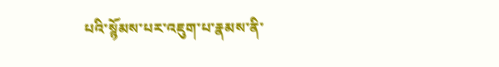པའི་སྙོམས་པར་འཇུག་པ་རྣམས་ནི་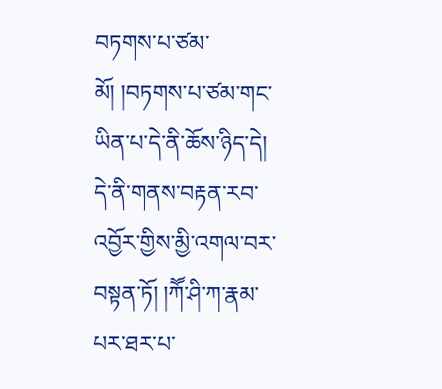བཏགས་པ་ཙམ་མོ། །བཏགས་པ་ཙམ་གང་ཡིན་པ་དེ་ནི་ཆོས་ཉིད་དེ། དེ་ནི་གནས་བརྟན་རབ་འབྱོར་གྱིས་མྱི་འགལ་བར་བསྟན་ཏོ། །ཀཽ་ཤི་ཀ་རྣམ་པར་ཐར་པ་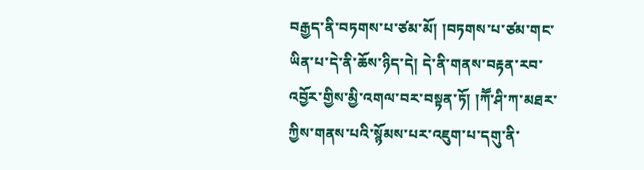བརྒྱད་ནི་བཏགས་པ་ཙམ་མོ། །བཏགས་པ་ཙམ་གང་ཡིན་པ་དེ་ནི་ཆོས་ཉིད་དེ། དེ་ནི་གནས་བརྟན་རབ་འབྱོར་གྱིས་མྱི་འགལ་བར་བསྟན་ཏོ། །ཀཽ་ཤི་ཀ་མཐར་ཀྱིས་གནས་པའི་སྙོམས་པར་འཇུག་པ་དགུ་ནི་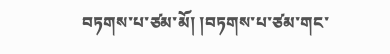བཏགས་པ་ཙམ་མོ། །བཏགས་པ་ཙམ་གང་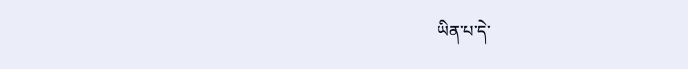ཡིན་པ་དེ་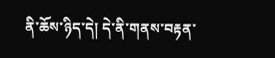ནི་ཆོས་ཉིད་དེ། དེ་ནི་གནས་བརྟན་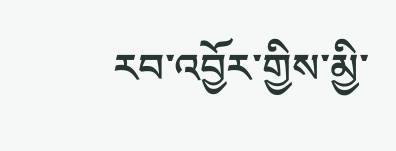རབ་འབྱོར་གྱིས་མྱི་